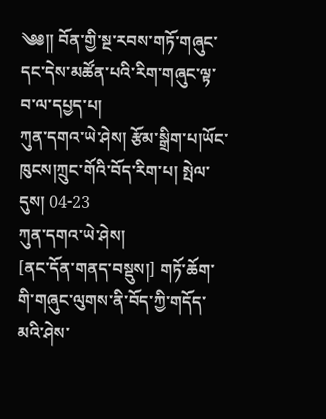༄༅།། བོན་གྱི་སྔ་རབས་གཏོ་གཞུང་དང་དེས་མཚོན་པའི་རིག་གཞུང་ལྟ་བ་ལ་དཔྱད་པ།
ཀུན་དགའ་ཡེ་ཤེས། རྩོམ་སྒྲིག་པ།ཡོང་ཁུངས།ཀྲུང་གོའི་བོད་རིག་པ། སྤེལ་དུས། 04-23
ཀུན་དགའ་ཡེ་ཤེས།
[ནང་དོན་གནད་བསྡུས།] གཏོ་ཆོག་གི་གཞུང་ལུགས་ནི་བོད་ཀྱི་གདོད་མའི་ཤེས་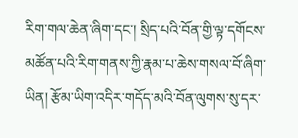རིག་གལ་ཆེན་ཞིག་དང་། སྲིད་པའི་བོན་གྱི་ལྟ་དགོངས་མཚོན་པའི་རིག་གནས་ཀྱི་རྣམ་པ་ཆེས་གསལ་བོ་ཞིག་ཡིན། རྩོམ་ཡིག་འདིར་གདོད་མའི་བོན་ལུགས་སུ་དར་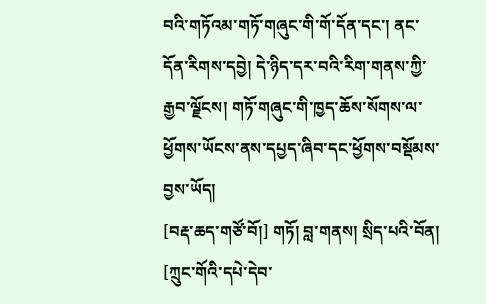བའི་གཏོའམ་གཏོ་གཞུང་གི་གོ་དོན་དང་། ནང་དོན་རིགས་དབྱེ། དེ་ཉིད་དར་བའི་རིག་གནས་ཀྱི་རྒྱབ་ལྗོངས། གཏོ་གཞུང་གི་ཁྱད་ཆོས་སོགས་ལ་ཕྱོགས་ཡོངས་ནས་དཔྱད་ཞིབ་དང་ཕྱོགས་བསྡོམས་བྱས་ཡོད།
[བརྡ་ཆད་གཙོ་བོ།] གཏོ། བླ་གནས། སྲིད་པའི་བོན།
[ཀྲུང་གོའི་དཔེ་དེབ་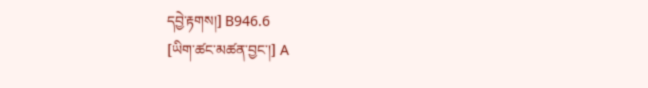དབྱེ་རྟགས།] B946.6
[ཡིག་ཚང་མཚན་བྱང་།] A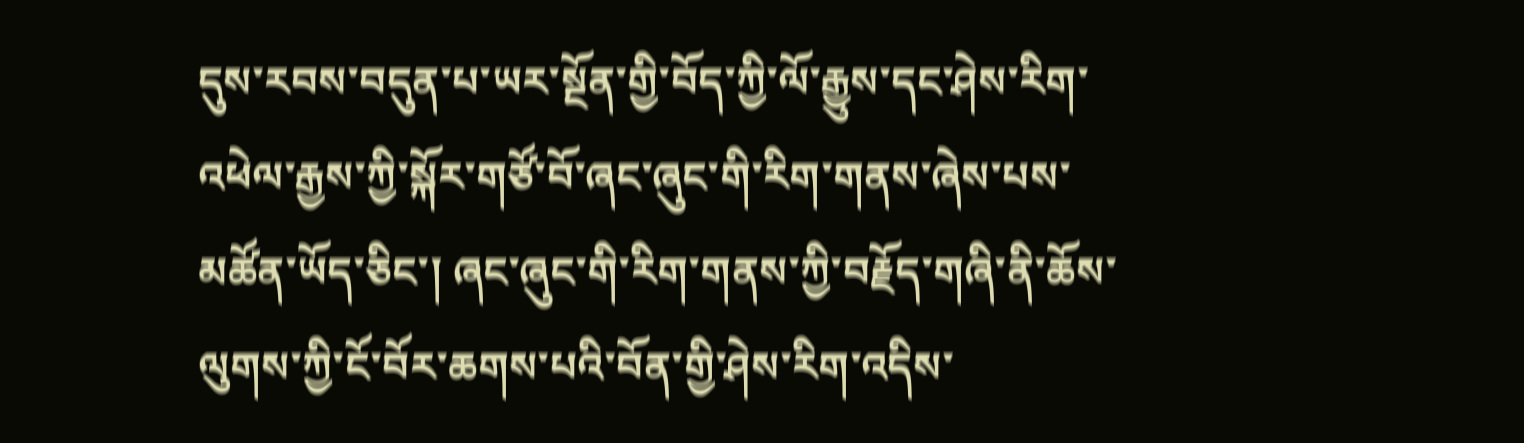དུས་རབས་བདུན་པ་ཡར་སྔོན་གྱི་བོད་ཀྱི་ལོ་རྒྱུས་དང་ཤེས་རིག་འཕེལ་རྒྱས་ཀྱི་སྐོར་གཙོ་བོ་ཞང་ཞུང་གི་རིག་གནས་ཞེས་པས་མཚོན་ཡོད་ཅིང་། ཞང་ཞུང་གི་རིག་གནས་ཀྱི་བརྗོད་གཞི་ནི་ཆོས་ལུགས་ཀྱི་ངོ་བོར་ཆགས་པའི་བོན་གྱི་ཤེས་རིག་འདིས་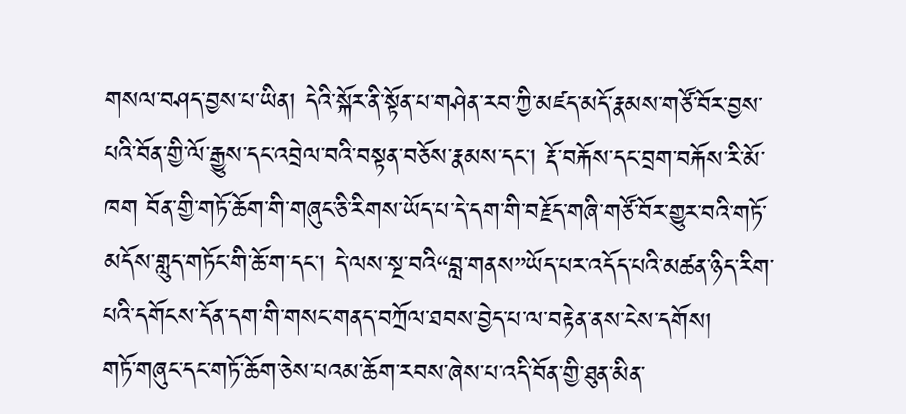གསལ་བཤད་བྱས་པ་ཡིན། དེའི་སྐོར་ནི་སྟོན་པ་གཤེན་རབ་ཀྱི་མཛད་མདོ་རྣམས་གཙོ་བོར་བྱས་པའི་བོན་གྱི་ལོ་རྒྱུས་དང་འབྲེལ་བའི་བསྟན་བཅོས་རྣམས་དང་། རྡོ་བརྐོས་དང་བྲག་བརྐོས་རི་མོ་ཁག བོན་གྱི་གཏོ་ཆོག་གི་གཞུང་ཅི་རིགས་ཡོད་པ་དེ་དག་གི་བརྗོད་གཞི་གཙོ་བོར་གྱུར་བའི་གཏོ་མདོས་གླུད་གཏོང་གི་ཆོ་ག་དང་། དེ་ལས་སྔ་བའི“བླ་གནས”ཡོད་པར་འདོད་པའི་མཚན་ཉིད་རིག་པའི་དགོངས་དོན་དག་གི་གསང་གནད་བཀྲོལ་ཐབས་བྱེད་པ་ལ་བརྟེན་ནས་ངེས་དགོས།
གཏོ་གཞུང་དང་གཏོ་ཆོག་ཅེས་པའམ་ཆོག་རབས་ཞེས་པ་འདི་བོན་གྱི་ཐུན་མིན་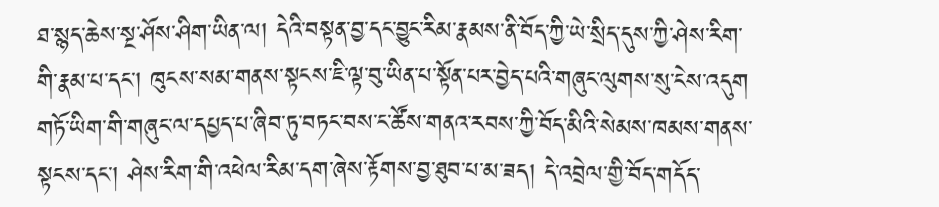ཐ་སྙད་ཆེས་སྔ་ཤོས་ཤིག་ཡིན་ལ། དེའི་བསྟན་བྱ་དང་བྱུང་རིམ་རྣམས་ནི་བོད་ཀྱི་ཡེ་སྲིད་དུས་ཀྱི་ཤེས་རིག་གི་རྣམ་པ་དང་། ཁུངས་སམ་གནས་སྟངས་ཇི་ལྟ་བུ་ཡིན་པ་སྟོན་པར་བྱེད་པའི་གཞུང་ལུགས་སུ་ངེས་འདུག གཏོ་ཡིག་གི་གཞུང་ལ་དཔྱད་པ་ཞིབ་ཏུ་བཏང་བས་ང་ཚོས་གནའ་རབས་ཀྱི་བོད་མིའི་སེམས་ཁམས་གནས་སྟངས་དང་། ཤེས་རིག་གི་འཕེལ་རིམ་དག་ཞེས་རྟོགས་བྱ་ཐུབ་པ་མ་ཟད། དེ་འབྲེལ་གྱི་བོད་གདོད་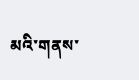མའི་གནས་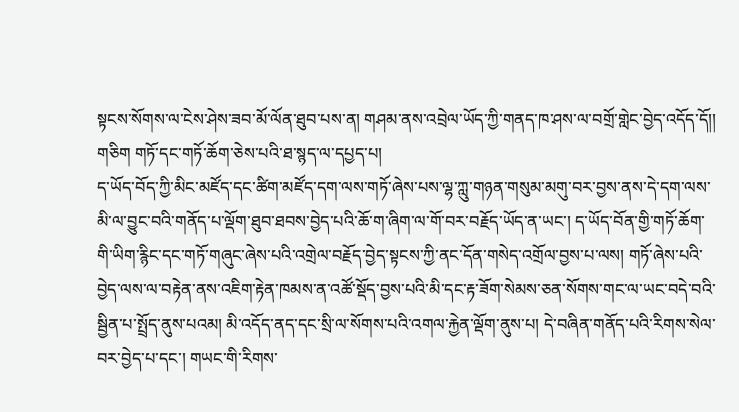སྟངས་སོགས་ལ་ངེས་ཤེས་ཟབ་མོ་ལོན་ཐུབ་པས་ན། གཤམ་ནས་འབྲེལ་ཡོད་ཀྱི་གནད་ཁ་ཤས་ལ་བགྲོ་གླེང་བྱེད་འདོད་དོ།།
གཅིག གཏོ་དང་གཏོ་ཆོག་ཅེས་པའི་ཐ་སྙད་ལ་དཔྱད་པ།
ད་ཡོད་བོད་ཀྱི་མིང་མཛོད་དང་ཚིག་མཛོད་དག་ལས་གཏོ་ཞེས་པས་ལྷ་ཀླུ་གཉན་གསུམ་མགུ་བར་བྱས་ནས་དེ་དག་ལས་མི་ལ་བྱུང་བའི་གནོད་པ་ལྡོག་ཐུབ་ཐབས་བྱེད་པའི་ཆོ་ག་ཞིག་ལ་གོ་བར་བརྗོད་ཡོད་ན་ཡང་། ད་ཡོད་བོན་གྱི་གཏོ་ཆོག་གི་ཡིག་རྙིང་དང་གཏོ་གཞུང་ཞེས་པའི་འགྲེལ་བརྗོད་བྱེད་སྟངས་ཀྱི་ནང་དོན་གསེད་འགྲོལ་བྱས་པ་ལས། གཏོ་ཞེས་པའི་བྱེད་ལས་ལ་བརྟེན་ནས་འཇིག་རྟེན་ཁམས་ན་འཚོ་སྡོད་བྱས་པའི་མི་དང་རྟ་ཟོག་སེམས་ཅན་སོགས་གང་ལ་ཡང་བདེ་བའི་སྦྱིན་པ་སྤྲོད་ནུས་པའམ། མི་འདོད་ནད་དང་སྲི་ལ་སོགས་པའི་འགལ་རྐྱེན་ལྡོག་ནུས་པ། དེ་བཞིན་གནོད་པའི་རིགས་སེལ་བར་བྱེད་པ་དང་། གཡང་གི་རིགས་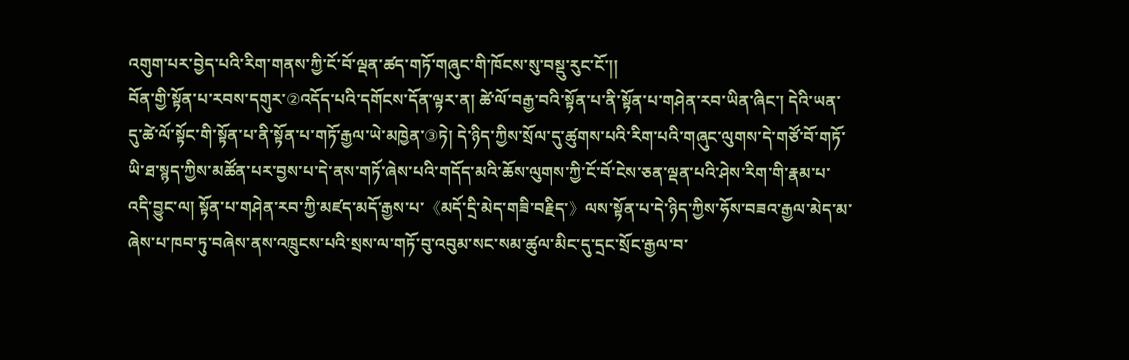འགུག་པར་བྱེད་པའི་རིག་གནས་ཀྱི་ངོ་བོ་ལྡན་ཚད་གཏོ་གཞུང་གི་ཁོངས་སུ་བསྡུ་རུང་ངོ་།།
བོན་གྱི་སྟོན་པ་རབས་དགུར་②འདོད་པའི་དགོངས་དོན་ལྟར་ན། ཚེ་ལོ་བརྒྱ་བའི་སྟོན་པ་ནི་སྟོན་པ་གཤེན་རབ་ཡིན་ཞིང་། དེའི་ཡན་དུ་ཚེ་ལོ་སྟོང་གི་སྟོན་པ་ནི་སྟོན་པ་གཏོ་རྒྱལ་ཡེ་མཁྱེན་③ཏེ། དེ་ཉིད་ཀྱིས་སྲོལ་དུ་ཚུགས་པའི་རིག་པའི་གཞུང་ལུགས་དེ་གཙོ་བོ་གཏོ་ཡི་ཐ་སྙད་ཀྱིས་མཚོན་པར་བྱས་པ་དེ་ནས་གཏོ་ཞེས་པའི་གདོད་མའི་ཆོས་ལུགས་ཀྱི་ངོ་བོ་ངེས་ཅན་ལྡན་པའི་ཤེས་རིག་གི་རྣམ་པ་འདི་བྱུང་ལ། སྟོན་པ་གཤེན་རབ་ཀྱི་མཛད་མདོ་རྒྱས་པ་《མདོ་དྲི་མེད་གཟི་བརྗིད་》ལས་སྟོན་པ་དེ་ཉིད་ཀྱིས་ཧོས་བཟའ་རྒྱལ་མེད་མ་ཞེས་པ་ཁབ་ཏུ་བཞེས་ནས་འཁྲུངས་པའི་སྲས་ལ་གཏོ་བུ་འབུམ་སང་སམ་ཚུལ་མིང་དུ་དྲང་སྲོང་རྒྱལ་བ་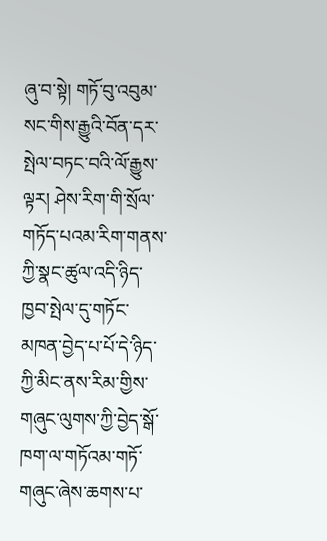ཞུ་བ་སྟེ། གཏོ་བུ་འབུམ་སང་གིས་རྒྱུའི་བོན་དར་སྤེལ་བཏང་བའི་ལོ་རྒྱུས་ལྟར། ཤེས་རིག་གི་སྲོལ་གཏོད་པའམ་རིག་གནས་ཀྱི་སྣང་ཚུལ་འདི་ཉིད་ཁྱབ་སྤེལ་དུ་གཏོང་མཁན་བྱེད་པ་པོ་དེ་ཉིད་ཀྱི་མིང་ནས་རིམ་གྱིས་གཞུང་ལུགས་ཀྱི་བྱེད་སྒོ་ཁག་ལ་གཏོའམ་གཏོ་གཞུང་ཞེས་ཆགས་པ་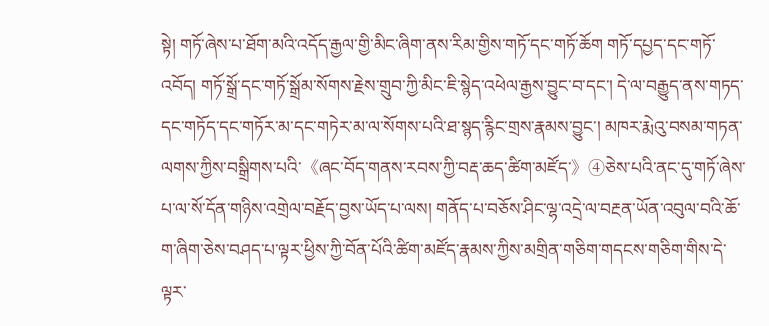སྟེ། གཏོ་ཞེས་པ་ཐོག་མའི་འདོད་རྒྱལ་གྱི་མིང་ཞིག་ནས་རིམ་གྱིས་གཏོ་དང་གཏོ་ཆོག གཏོ་དཔྱད་དང་གཏོ་འབོད། གཏོ་སྒྲོ་དང་གཏོ་སྒྲོམ་སོགས་རྗེས་གྲུབ་ཀྱི་མིང་ཇི་སྙེད་འཕེལ་རྒྱས་བྱུང་བ་དང་། དེ་ལ་བརྒྱུད་ནས་གཏད་དང་གཏོད་དང་གཏོར་མ་དང་གཏེར་མ་ལ་སོགས་པའི་ཐ་སྙད་རྙིང་གྲས་རྣམས་བྱུང་། མཁར་རྨེའུ་བསམ་གཏན་ལགས་ཀྱིས་བསྒྲིགས་པའི་《ཞང་བོད་གནས་རབས་ཀྱི་བརྡ་ཆད་ཚིག་མཛོད་》④ཅེས་པའི་ནང་དུ་གཏོ་ཞེས་པ་ལ་སོ་དོན་གཉིས་འགྲེལ་བརྗོད་བྱས་ཡོད་པ་ལས། གནོད་པ་བཅོས་ཤིང་ལྷ་འདྲེ་ལ་བརྔན་ཡོན་འབུལ་བའི་ཆོ་ག་ཞིག་ཅེས་བཤད་པ་ལྟར་ཕྱིས་ཀྱི་བོན་པོའི་ཚིག་མཛོད་རྣམས་ཀྱིས་མགྲིན་གཅིག་གདངས་གཅིག་གིས་དེ་ལྟར་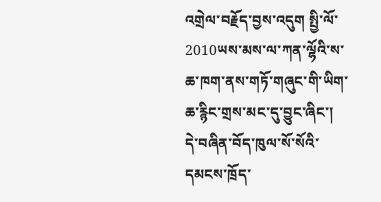འགྲེལ་བརྗོད་བྱས་འདུག སྤྱི་ལོ་2010ཡས་མས་ལ་ཀན་ལྷོའི་ས་ཆ་ཁག་ནས་གཏོ་གཞུང་གི་ཡིག་ཆ་རྙིང་གྲས་མང་དུ་བྱུང་ཞིང་། དེ་བཞིན་བོད་ཁུལ་སོ་སོའི་དམངས་ཁྲོད་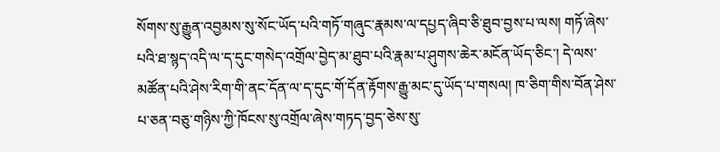སོགས་སུ་རྒྱུན་འབྱམས་སུ་སོང་ཡོད་པའི་གཏོ་གཞུང་རྣམས་ལ་དཔྱད་ཞིབ་ཅི་ཐུབ་བྱས་པ་ལས། གཏོ་ཞེས་པའི་ཐ་སྙད་འདི་ལ་ད་དུང་གསེད་འགྲོལ་བྱེད་མ་ཐུབ་པའི་རྣམ་པ་ཤུགས་ཆེར་མངོན་ཡོད་ཅིང་། དེ་ལས་མཚོན་པའི་ཤེས་རིག་གི་ནང་དོན་ལ་ད་དུང་གོ་དོན་རྟོགས་རྒྱུ་མང་དུ་ཡོད་པ་གསལ། ཁ་ཅིག་གིས་བོན་ཤེས་པ་ཅན་བཅུ་གཉིས་ཀྱི་ཁོངས་སུ་འགྲོལ་ཞེས་གཏད་བྱད་ཅེས་སུ་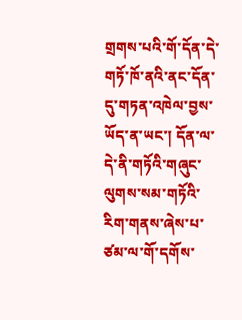གྲགས་པའི་གོ་དོན་དེ་གཏོ་ཁོ་ནའི་ནང་དོན་དུ་གཏན་འཁེལ་བྱས་ཡོད་ན་ཡང་། དོན་ལ་དེ་ནི་གཏོའི་གཞུང་ལུགས་སམ་གཏོའི་རིག་གནས་ཞེས་པ་ཙམ་ལ་གོ་དགོས་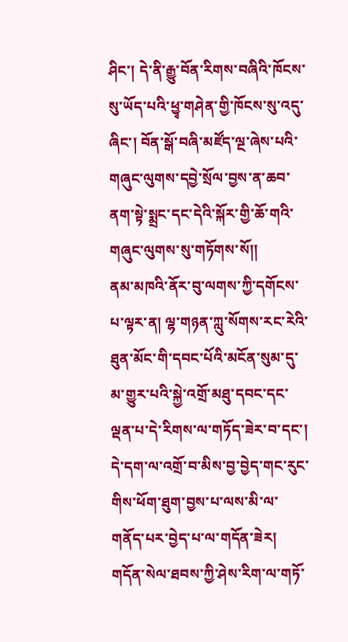ཤིང་། དེ་ནི་རྒྱུ་བོན་རིགས་བཞིའི་ཁོངས་སུ་ཡོད་པའི་ཕྱྭ་གཤེན་གྱི་ཁོངས་སུ་འདུ་ཞིང་། བོན་སྒོ་བཞི་མཛོད་ལྔ་ཞེས་པའི་གཞུང་ལུགས་དབྱེ་སྲོལ་བྱས་ན་ཆབ་ནག་སྟེ་སྨྲང་དང་དེའི་སྐོར་གྱི་ཆོ་གའི་གཞུང་ལུགས་སུ་གཏོགས་སོ།།
ནམ་མཁའི་ནོར་བུ་ལགས་ཀྱི་དགོངས་པ་ལྟར་ན། ལྷ་གཉན་ཀླུ་སོགས་རང་རེའི་ཐུན་མོང་གི་དབང་པོའི་མངོན་སུམ་དུ་མ་གྱུར་པའི་སྐྱེ་འགྲོ་མཐུ་དབང་དང་ལྡན་པ་དེ་རིགས་ལ་གཏོད་ཟེར་བ་དང་། དེ་དག་ལ་འགྲོ་བ་མིས་བྱ་བྱེད་གང་རུང་གིས་ཕོག་ཐུག་བྱས་པ་ལས་མི་ལ་གནོད་པར་བྱེད་པ་ལ་གདོན་ཟེར། གདོན་སེལ་ཐབས་ཀྱི་ཤེས་རིག་ལ་གཏོ་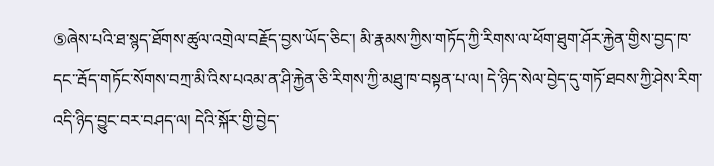⑤ཞེས་པའི་ཐ་སྙད་ཐོགས་ཚུལ་འགྲེལ་བརྗོད་བྱས་ཡོད་ཅིང་། མི་རྣམས་ཀྱིས་གཏོད་ཀྱི་རིགས་ལ་ཕོག་ཐུག་ཤོར་རྐྱེན་གྱིས་བྱད་ཁ་དང་་རྦོད་གཏོང་སོགས་བཀྲ་མི་འིས་པའམ་ན་ཤི་རྐྱེན་ཅི་རིགས་ཀྱི་མཐུ་ཁ་བསྟན་པ་ལ། དེ་ཉིད་སེལ་བྱེད་དུ་གཏོ་ཐབས་ཀྱི་ཤེས་རིག་འདི་ཉིད་བྱུང་བར་བཤད་ལ། དེའི་སྐོར་གྱི་བྱེད་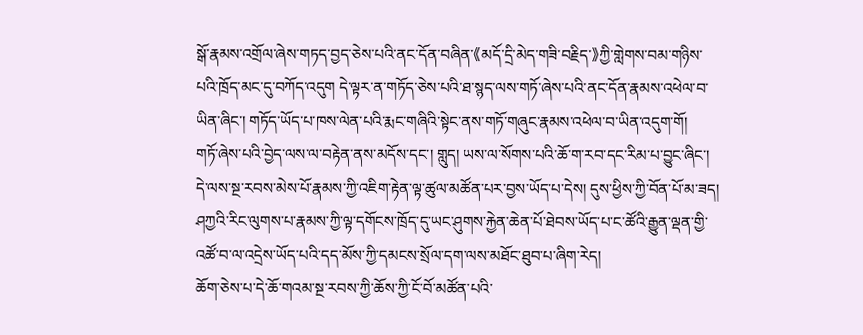སྒོ་རྣམས་འགྲོལ་ཞེས་གཏད་བྱད་ཅེས་པའི་ནང་དོན་བཞིན་《མདོ་དྲི་མེད་གཟི་བརྗིད་》ཀྱི་གླེགས་བམ་གཉིས་པའི་ཁྲོད་མང་དུ་བཀོད་འདུག དེ་ལྟར་ན་གཏོད་ཅེས་པའི་ཐ་སྙད་ལས་གཏོ་ཞེས་པའི་ནང་དོན་རྣམས་འཕེལ་བ་ཡིན་ཞིང་། གཏོད་ཡོད་པ་ཁས་ལེན་པའི་རྨང་གཞིའི་སྟེང་ནས་གཏོ་གཞུང་རྣམས་འཕེལ་བ་ཡིན་འདུག་གོ།
གཏོ་ཞེས་པའི་བྱེད་ལས་ལ་བརྟེན་ནས་མདོས་དང་། གླུད། ཡས་ལ་སོགས་པའི་ཆོ་ག་རབ་དང་རིམ་པ་བྱུང་ཞིང་། དེ་ལས་སྔ་རབས་མེས་པོ་རྣམས་ཀྱི་འཇིག་རྟེན་ལྟ་ཚུལ་མཚོན་པར་བྱས་ཡོད་པ་དེས། དུས་ཕྱིས་ཀྱི་བོན་པོ་མ་ཟད། ཤཀྱའི་རིང་ལུགས་པ་རྣམས་ཀྱི་ལྟ་དགོངས་ཁྲོད་དུ་ཡང་ཤུགས་རྐྱེན་ཆེན་པོ་ཐེབས་ཡོད་པ་ང་ཚོའི་རྒྱུན་ལྡན་གྱི་འཚོ་བ་ལ་འདྲེས་ཡོད་པའི་དད་མོས་ཀྱི་དམངས་སྲོལ་དག་ལས་མཐོང་ཐུབ་པ་ཞིག་རེད།
ཆོག་ཅེས་པ་དེ་ཆོ་གའམ་སྔ་རབས་ཀྱི་ཆོས་ཀྱི་ངོ་བོ་མཚོན་པའི་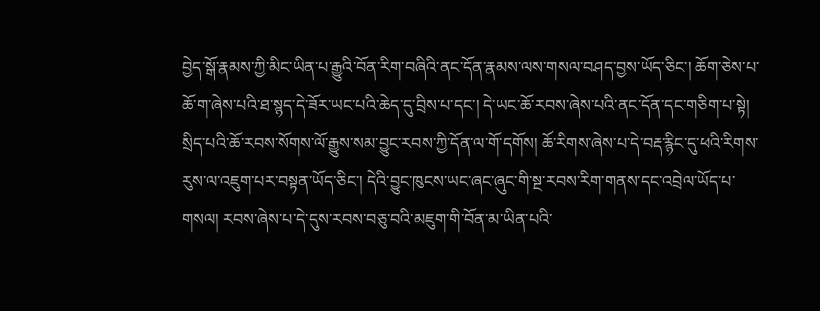བྱེད་སྒོ་རྣམས་ཀྱི་མིང་ཡིན་པ་རྒྱུའི་བོན་རིག་བཞིའི་ནང་དོན་རྣམས་ལས་གསལ་བཤད་བྱས་ཡོད་ཅིང་། ཆོག་ཅེས་པ་ཆོ་ག་ཞེས་པའི་ཐ་སྙད་དེ་ཟོར་ཡང་པའི་ཆེད་དུ་བྲིས་པ་དང་། དེ་ཡང་ཆོ་རབས་ཞེས་པའི་ནང་དོན་དང་གཅིག་པ་སྟེ། སྲིད་པའི་ཆོ་རབས་སོགས་ལོ་རྒྱུས་སམ་བྱུང་རབས་ཀྱི་དོན་ལ་གོ་དགོས། ཆོ་རིགས་ཞེས་པ་དེ་བརྡ་རྙིང་དུ་ཕའི་རིགས་རུས་ལ་འཇུག་པར་བསྟན་ཡོད་ཅིང་། དེའི་བྱུང་ཁུངས་ཡང་ཞང་ཞུང་གི་སྔ་རབས་རིག་གནས་དང་འབྲེལ་ཡོད་པ་གསལ། རབས་ཞེས་པ་དེ་དུས་རབས་བཅུ་བའི་མཇུག་གི་བོན་མ་ཡིན་པའི་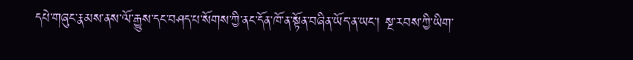དཔེ་གཞུང་རྣམས་ནས་ལོ་རྒྱུས་དང་བཤད་པ་སོགས་ཀྱི་ནང་དོན་ཁོ་ན་སྟོན་བཞིན་ཡོད་ན་ཡང་། སྔ་རབས་ཀྱི་ཡིག་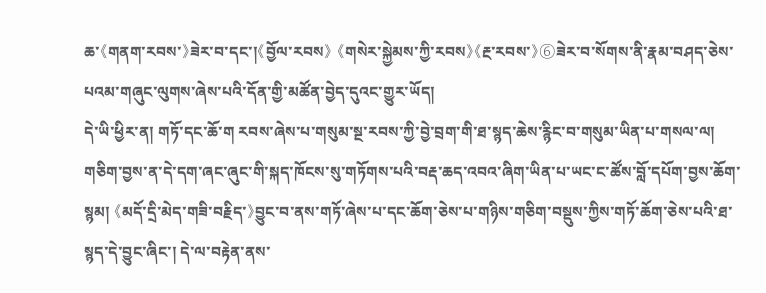ཆ་《གནག་རབས་》ཟེར་བ་དང་།《བྱོལ་རབས》 《གསེར་སྐྱེམས་ཀྱི་རབས》《རྔ་རབས་》⑥ཟེར་བ་སོགས་ནི་རྣམ་བཤད་ཅེས་པའམ་གཞུང་ལུགས་ཞེས་པའི་དོན་གྱི་མཚོན་བྱེད་དུའང་གྱུར་ཡོད།
དེ་ཡི་ཕྱིར་ན། གཏོ་དང་ཆོ་ག རབས་ཞེས་པ་གསུམ་སྔ་རབས་ཀྱི་བྱེ་བྲག་གི་ཐ་སྙད་ཆེས་རྙིང་བ་གསུམ་ཡིན་པ་གསལ་ལ། གཅིག་བྱས་ན་དེ་དག་ཞང་ཞུང་གི་སྐད་ཁོངས་སུ་གཏོགས་པའི་བརྡ་ཆད་འབའ་ཞིག་ཡིན་པ་ཡང་ང་ཚོས་བློ་དཔོག་བྱས་ཆོག་སྙམ། 《མདོ་དྲི་མེད་གཟི་བརྗིད་》བྱུང་བ་ནས་གཏོ་ཞེས་པ་དང་ཆོག་ཅེས་པ་གཉིས་གཅིག་བསྡུས་ཀྱིས་གཏོ་ཆོག་ཅེས་པའི་ཐ་སྙད་དེ་བྱུང་ཞིང་། དེ་ལ་བརྟེན་ནས་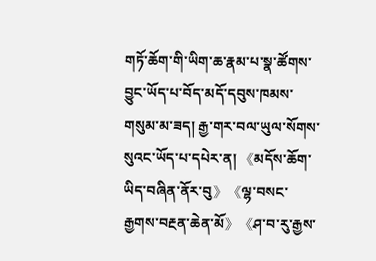གཏོ་ཆོག་གི་ཡིག་ཆ་རྣམ་པ་སྣ་ཚོགས་བྱུང་ཡོད་པ་བོད་མདོ་དབུས་ཁམས་གསུམ་མ་ཟད། རྒྱ་གར་བལ་ཡུལ་སོགས་སུའང་ཡོད་པ་དཔེར་ན། 《མདོས་ཆོག་ཡིད་བཞིན་ནོར་བུ》《ལྷ་བསང་རྒྱགས་བརྔན་ཆེན་མོ》《ཤ་བ་རུ་རྒྱས་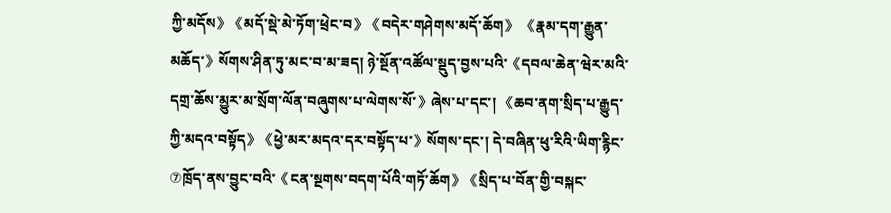ཀྱི་མདོས》《མདོ་སྡེ་མེ་ཏོག་ཕྲེང་བ》《བདེར་གཤེགས་མདོ་ཆོག》 《རྣམ་དག་རྒྱུན་མཆོད་》སོགས་ཤིན་ཏུ་མང་བ་མ་ཟད། ཉེ་སྔོན་འཚོལ་སྡུད་བྱས་པའི་《དབལ་ཆེན་ཝེར་མའི་དགྲ་ཆོས་མྱུར་མ་སྲོག་ལོན་བཞུགས་པ་ལེགས་སོ་》ཞེས་པ་དང་། 《ཆབ་ནག་སྲིད་པ་རྒྱུད་ཀྱི་མདའ་བསྟོད》《ཕྱེ་མར་མདའ་དར་བསྟོད་པ་》སོགས་དང་། དེ་བཞིན་ཕུ་རིའི་ཡིག་རྙིང་⑦ཁྲོད་ནས་བྱུང་བའི་《ངན་སྔགས་བདག་པོའི་གཏོ་ཆོག》《སྲིད་པ་བོན་གྱི་བསྐང་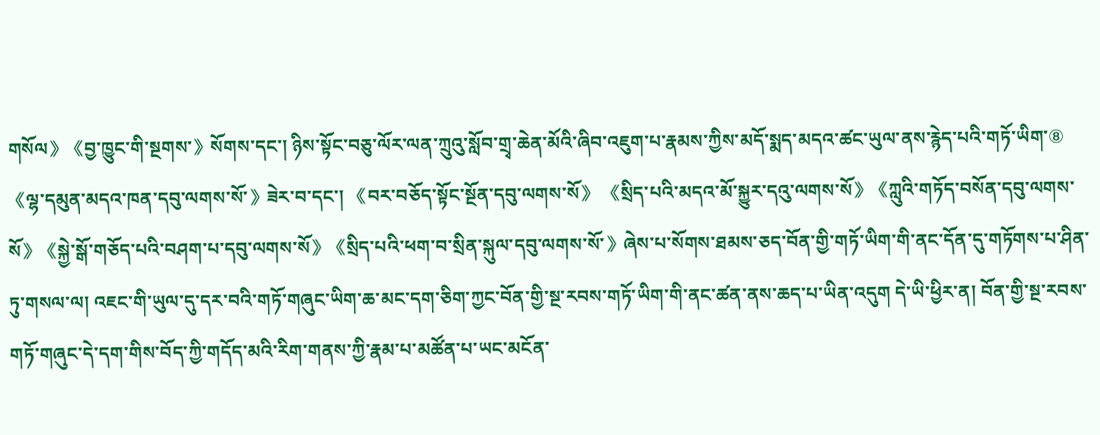གསོལ》《བྱ་ཁྱུང་གི་སྔགས་》སོགས་དང་། ཉིས་སྟོང་བཅུ་ལོར་ལན་ཀྲུའུ་སློབ་གྲྭ་ཆེན་མོའི་ཞིབ་འཇུག་པ་རྣམས་ཀྱིས་མདོ་སྨད་མདའ་ཚང་ཡུལ་ནས་རྙེད་པའི་གཏོ་ཡིག་⑧《ལྷ་དམུན་མདའ་ཁན་དབུ་ལགས་སོ་》ཟེར་བ་དང་། 《བར་བཅོད་སྟོང་སྔོན་དབུ་ལགས་སོ》 《སྲིད་པའི་མདའ་མོ་སྐྱུར་དའུ་ལགས་སོ》《ཀླུའི་གཏོད་བསོན་དབུ་ལགས་སོ》《སྐྱེ་སྒོ་གཅོད་པའི་བཤག་པ་དབུ་ལགས་སོ》《སྲིད་པའི་ཕག་བ་སྲིན་སྐུལ་དབུ་ལགས་སོ་》ཞེས་པ་སོགས་ཐམས་ཅད་བོན་གྱི་གཏོ་ཡིག་གི་ནང་དོན་དུ་གཏོགས་པ་ཤིན་ཏུ་གསལ་ལ། འཇང་གི་ཡུལ་དུ་དར་བའི་གཏོ་གཞུང་ཡིག་ཆ་མང་དག་ཅིག་ཀྱང་བོན་གྱི་སྔ་རབས་གཏོ་ཡིག་གི་ནང་ཚན་ནས་ཆད་པ་ཡིན་འདུག དེ་ཡི་ཕྱིར་ན། བོན་གྱི་སྔ་རབས་གཏོ་གཞུང་དེ་དག་གིས་བོད་ཀྱི་གདོད་མའི་རིག་གནས་ཀྱི་རྣམ་པ་མཚོན་པ་ཡང་མངོན་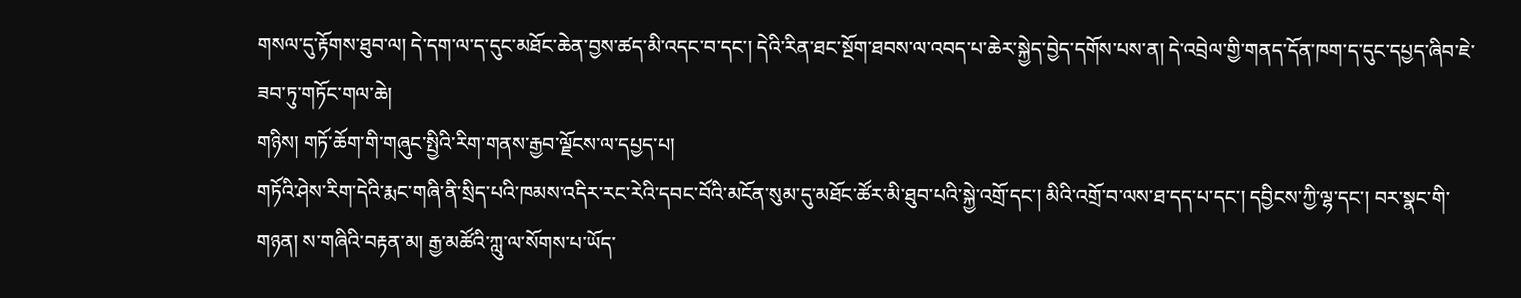གསལ་དུ་རྟོགས་ཐུབ་ལ། དེ་དག་ལ་ད་དུང་མཐོང་ཆེན་བྱས་ཚད་མི་འདང་བ་དང་། དེའི་རིན་ཐང་སྔོག་ཐབས་ལ་འབད་པ་ཆེར་སྐྱེད་བྱེད་དགོས་པས་ན། དེ་འབྲེལ་གྱི་གནད་དོན་ཁག་ད་དུང་དཔྱད་ཞིབ་ཇེ་ཟབ་ཏུ་གཏོང་གལ་ཆེ།
གཉིས། གཏོ་ཆོག་གི་གཞུང་སྤྱིའི་རིག་གནས་རྒྱབ་ལྗོངས་ལ་དཔྱད་པ།
གཏོའི་ཤེས་རིག་དེའི་རྨང་གཞི་ནི་སྲིད་པའི་ཁམས་འདིར་རང་རེའི་དབང་བོའི་མངོན་སུམ་དུ་མཐོང་ཚོར་མི་ཐུབ་པའི་སྐྱེ་འགྲོ་དང་། མིའི་འགྲོ་བ་ལས་ཐ་དད་པ་དང་། དབྱིངས་ཀྱི་ལྷ་དང་། བར་སྣང་གི་གཉན། ས་གཞིའི་བརྟན་མ། རྒྱ་མཚོའི་ཀླུ་ལ་སོགས་པ་ཡོད་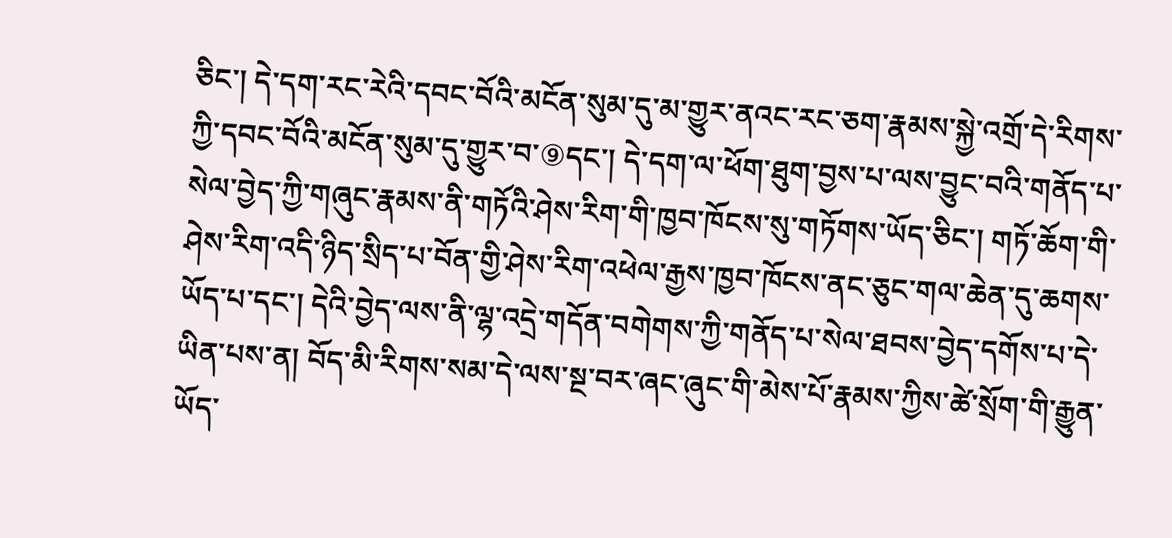ཅིང་། དེ་དག་རང་རེའི་དབང་བོའི་མངོན་སུམ་དུ་མ་གྱུར་ནའང་རང་ཅག་རྣམས་སྐྱེ་འགྲོ་དེ་རིགས་ཀྱི་དབང་བོའི་མངོན་སུམ་དུ་གྱུར་བ་⑨དང་། དེ་དག་ལ་ཕོག་ཐུག་བྱས་པ་ལས་བྱུང་བའི་གནོད་པ་སེལ་བྱེད་ཀྱི་གཞུང་རྣམས་ནི་གཏོའི་ཤེས་རིག་གི་ཁྱབ་ཁོངས་སུ་གཏོགས་ཡོད་ཅིང་། གཏོ་ཆོག་གི་ཤེས་རིག་འདི་ཉིད་སྲིད་པ་བོན་གྱི་ཤེས་རིག་འཕེལ་རྒྱས་ཁྱབ་ཁོངས་ནང་ཅུང་གལ་ཆེན་དུ་ཆགས་ཡོད་པ་དང་། དེའི་བྱེད་ལས་ནི་ལྷ་འདྲེ་གདོན་བགེགས་ཀྱི་གནོད་པ་སེལ་ཐབས་བྱེད་དགོས་པ་དེ་ཡིན་པས་ན། བོད་མི་རིགས་སམ་དེ་ལས་སྔ་བར་ཞང་ཞུང་གི་མེས་པོ་རྣམས་ཀྱིས་ཚེ་སྲོག་གི་རྒྱུན་ཡོད་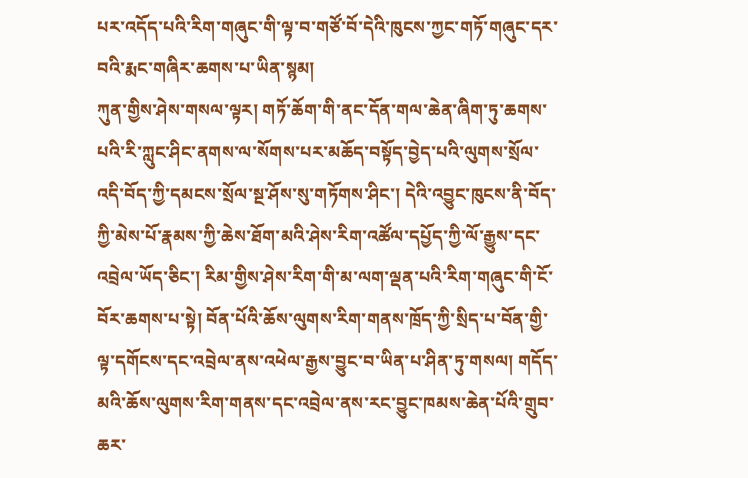པར་འདོད་པའི་རིག་གཞུང་གི་ལྟ་བ་གཙོ་བོ་དེའི་ཁུངས་ཀྱང་གཏོ་གཞུང་དར་བའི་རྨང་གཞིར་ཆགས་པ་ཡིན་སྙམ།
ཀུན་གྱིས་ཤེས་གསལ་ལྟར། གཏོ་ཆོག་གི་ནང་དོན་གལ་ཆེན་ཞིག་ཏུ་ཆགས་པའི་རི་ཀླུང་ཤིང་ནགས་ལ་སོགས་པར་མཆོད་བསྟོད་བྱེད་པའི་ལུགས་སྲོལ་འདི་བོད་ཀྱི་དམངས་སྲོལ་སྔ་ཤོས་སུ་གཏོགས་ཤིང་། དེའི་འབྱུང་ཁུངས་ནི་བོད་ཀྱི་མེས་པོ་རྣམས་ཀྱི་ཆེས་ཐོག་མའི་ཤེས་རིག་འཚོལ་དཔྱོད་ཀྱི་ལོ་རྒྱུས་དང་འབྲེལ་ཡོད་ཅིང་། རིམ་གྱིས་ཤེས་རིག་གི་མ་ལག་ལྡན་པའི་རིག་གཞུང་གི་ངོ་བོར་ཆགས་པ་སྟེ། བོན་པོའི་ཆོས་ལུགས་རིག་གནས་ཁྲོད་ཀྱི་སྲིད་པ་བོན་གྱི་ལྟ་དགོངས་དང་འབྲེལ་ནས་འཕེལ་རྒྱས་བྱུང་བ་ཡིན་པ་ཤིན་ཏུ་གསལ། གདོད་མའི་ཆོས་ལུགས་རིག་གནས་དང་འབྲེལ་ནས་རང་བྱུང་ཁམས་ཆེན་པོའི་གྲུབ་ཆར་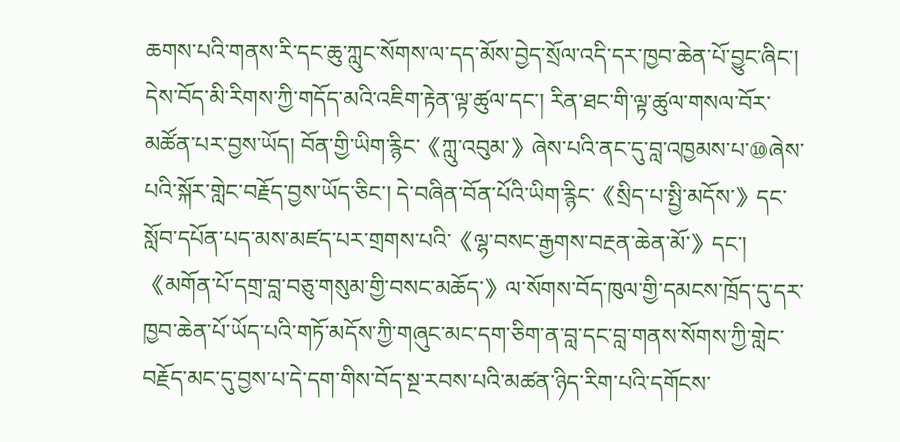ཆགས་པའི་གནས་རི་དང་ཆུ་ཀླུང་སོགས་ལ་དད་མོས་བྱེད་སྲོལ་འདི་དར་ཁྱབ་ཆེན་པོ་བྱུང་ཞིང་། དེས་བོད་མི་རིགས་ཀྱི་གདོད་མའི་འཇིག་རྟེན་ལྟ་ཚུལ་དང་། རིན་ཐང་གི་ལྟ་ཚུལ་གསལ་བོར་མཚོན་པར་བྱས་ཡོད། བོན་གྱི་ཡིག་རྙིང་《ཀླུ་འབུམ་》ཞེས་པའི་ནང་དུ་བླ་འཁྱམས་པ་⑩ཞེས་པའི་སྐོར་གླེང་བརྗོད་བྱས་ཡོད་ཅིང་། དེ་བཞིན་བོན་པོའི་ཡིག་རྙིང་《སྲིད་པ་སྤྱི་མདོས་》དང་སློབ་དཔོན་པད་མས་མཛད་པར་གྲགས་པའི་《ལྷ་བསང་རྒྱགས་བརྔན་ཆེན་མོ་》དང་། 《མགོན་པོ་དགྲ་བླ་བཅུ་གསུམ་གྱི་བསང་མཆོད་》ལ་སོགས་བོད་ཁུལ་གྱི་དམངས་ཁྲོད་དུ་དར་ཁྱབ་ཆེན་པོ་ཡོད་པའི་གཏོ་མདོས་ཀྱི་གཞུང་མང་དག་ཅིག་ན་བླ་དང་བླ་གནས་སོགས་ཀྱི་གླེང་བརྗོད་མང་དུ་བྱས་པ་དེ་དག་གིས་བོད་སྔ་རབས་པའི་མཚན་ཉིད་རིག་པའི་དགོངས་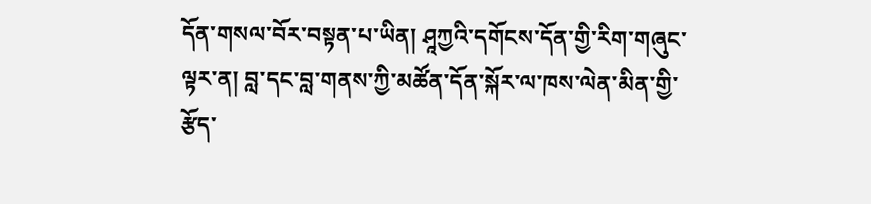དོན་གསལ་བོར་བསྟན་པ་ཡིན། ཤཱཀྱའི་དགོངས་དོན་གྱི་རིག་གཞུང་ལྟར་ན། བླ་དང་བླ་གནས་ཀྱི་མཚོན་དོན་སྐོར་ལ་ཁས་ལེན་མིན་གྱི་རྩོད་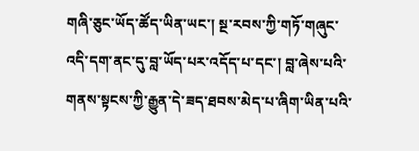གཞི་ཅུང་ཡོད་ཚོད་ཡིན་ཡང་། སྔ་རབས་ཀྱི་གཏོ་གཞུང་འདི་དག་ནང་དུ་བླ་ཡོད་པར་འདོད་པ་དང་། བླ་ཞེས་པའི་གནས་སྟངས་ཀྱི་རྒྱུན་དེ་ཟད་ཐབས་མེད་པ་ཞིག་ཡིན་པའི་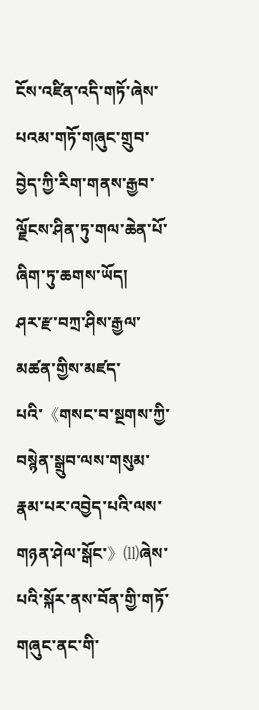ངོས་འཛིན་འདི་གཏོ་ཞེས་པའམ་གཏོ་གཞུང་གྲུབ་བྱེད་ཀྱི་རིག་གནས་རྒྱབ་ལྗོངས་ཤིན་ཏུ་གལ་ཆེན་པོ་ཞིག་ཏུ་ཆགས་ཡོད།
ཤར་རྫ་བཀྲ་ཤིས་རྒྱལ་མཚན་གྱིས་མཛད་པའི་《གསང་བ་སྔགས་ཀྱི་བསྙེན་སྒྲུབ་ལས་གསུམ་རྣམ་པར་འབྱེད་པའི་ལས་གཉན་ཤེལ་སྒོང་》⑾ཞེས་པའི་སྐོར་ནས་བོན་གྱི་གཏོ་གཞུང་ནང་གི་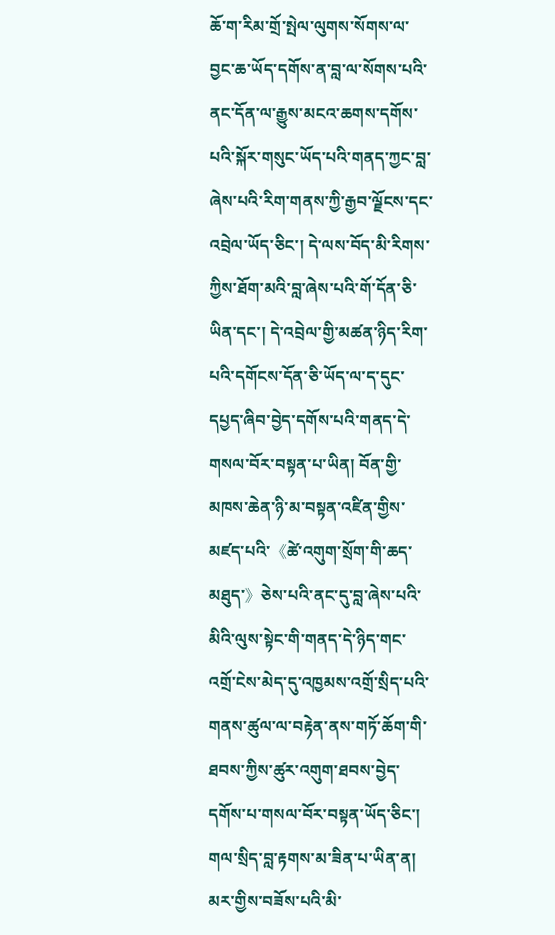ཆོ་ག་རིམ་གྲོ་སྤེལ་ལུགས་སོགས་ལ་བྱང་ཆ་ཡོད་དགོས་ན་བླ་ལ་སོགས་པའི་ནང་དོན་ལ་རྒྱུས་མངའ་ཆགས་དགོས་པའི་སྐོར་གསུང་ཡོད་པའི་གནད་ཀྱང་བླ་ཞེས་པའི་རིག་གནས་ཀྱི་རྒྱབ་ལྗོངས་དང་འབྲེལ་ཡོད་ཅིང་། དེ་ལས་བོད་མི་རིགས་ཀྱིས་ཐོག་མའི་བླ་ཞེས་པའི་གོ་དོན་ཅི་ཡིན་དང་། དེ་འབྲེལ་གྱི་མཚན་ཉིད་རིག་པའི་དགོངས་དོན་ཅི་ཡོད་ལ་ད་དུང་དཔྱད་ཞིབ་བྱེད་དགོས་པའི་གནད་དེ་གསལ་བོར་བསྟན་པ་ཡིན། བོན་གྱི་མཁས་ཆེན་ཉི་མ་བསྟན་འཛིན་གྱིས་མཛད་པའི་《ཚེ་འགུག་སྲོག་གི་ཆད་མཐུད་》ཅེས་པའི་ནང་དུ་བླ་ཞེས་པའི་མིའི་ལུས་སྟེང་གི་གནད་དེ་ཉིད་གང་འགྲོ་ངེས་མེད་དུ་འཁྱམས་འགྲོ་སྲིད་པའི་གནས་ཚུལ་ལ་བརྟེན་ནས་གཏོ་ཆོག་གི་ཐབས་ཀྱིས་ཚུར་འགུག་ཐབས་བྱེད་དགོས་པ་གསལ་བོར་བསྟན་ཡོད་ཅིང་། གལ་སྲིད་བླ་རྟགས་མ་ཟིན་པ་ཡིན་ན། མར་གྱིས་བཟོས་པའི་མི་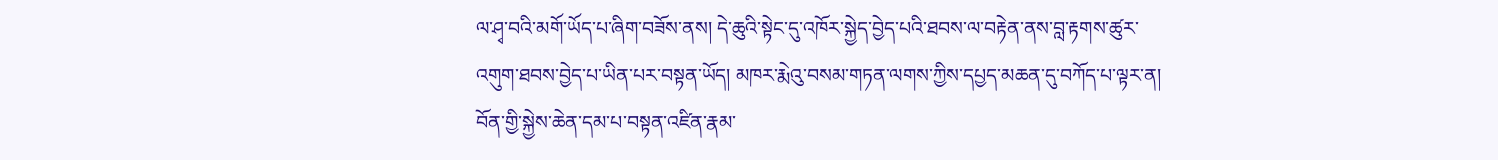ལ་ཤྭ་བའི་མགོ་ཡོད་པ་ཞིག་བཟོས་ནས། དེ་ཆུའི་སྟེང་དུ་འཁོར་སྐྱེད་བྱེད་པའི་ཐབས་ལ་བརྟེན་ནས་བླ་རྟགས་ཚུར་འགུག་ཐབས་བྱེད་པ་ཡིན་པར་བསྟན་ཡོད། མཁར་རྨེའུ་བསམ་གཏན་ལགས་ཀྱིས་དཔྱད་མཆན་དུ་བཀོད་པ་ལྟར་ན། བོན་གྱི་སྐྱེས་ཆེན་དམ་པ་བསྟན་འཛིན་རྣམ་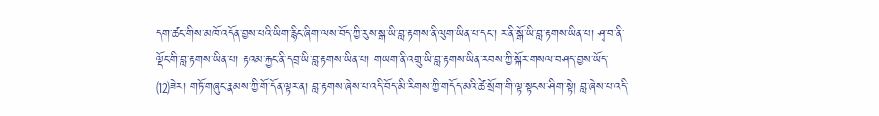དག་ཚང་གིས་མཁོ་འདོན་བྱས་པའི་ཡིག་རྙིང་ཞིག་ལས་བོད་ཀྱི་རུས་སྒ་ཡི་བླ་རྟགས་ནི་ལུག་ཡིན་པ་དང་། ར་ནི་སྒོ་ཡི་བླ་རྟགས་ཡིན་པ། ཤྭ་བ་ནི་ལྡོང་གི་བླ་རྟགས་ཡིན་པ། རྟའམ་རྐྱང་ནི་དབྲ་ཡི་བླ་རྟགས་ཡིན་པ། གཡག་ནི་འགྲུ་ཡི་བླ་རྟགས་ཡིན་རབས་ཀྱི་སྐོར་གསལ་བཤད་བྱས་ཡོད་⑿ཟེར། གཏོ་གཞུང་རྣམས་ཀྱི་གོ་དོན་ལྟར་ན། བླ་རྟགས་ཞེས་པ་འདི་བོད་མི་རིགས་ཀྱི་གདོད་མའི་ཚེ་སྲོག་གི་ལྟ་སྟངས་ཤིག་སྟེ། བླ་ཞེས་པ་འདི་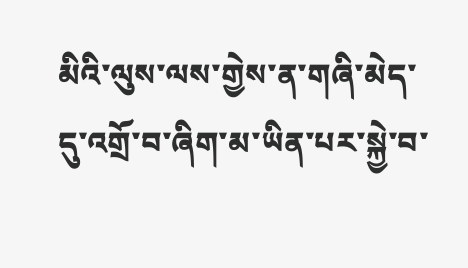མིའི་ལུས་ལས་གྱེས་ན་གཞི་མེད་དུ་འགྲོ་བ་ཞིག་མ་ཡིན་པར་སྐྱེ་བ་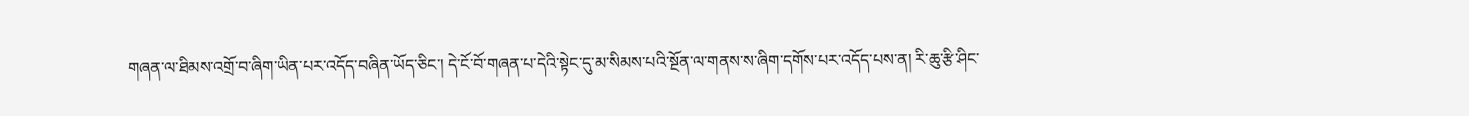གཞན་ལ་ཐིམས་འགྲོ་བ་ཞིག་ཡིན་པར་འདོད་བཞིན་ཡོད་ཅིང་། དེ་ངོ་བོ་གཞན་པ་དེའི་སྟེང་དུ་མ་སིམས་པའི་སྔོན་ལ་གནས་ས་ཞིག་དགོས་པར་འདོད་པས་ན། རི་ཆུ་རྩི་ཤིང་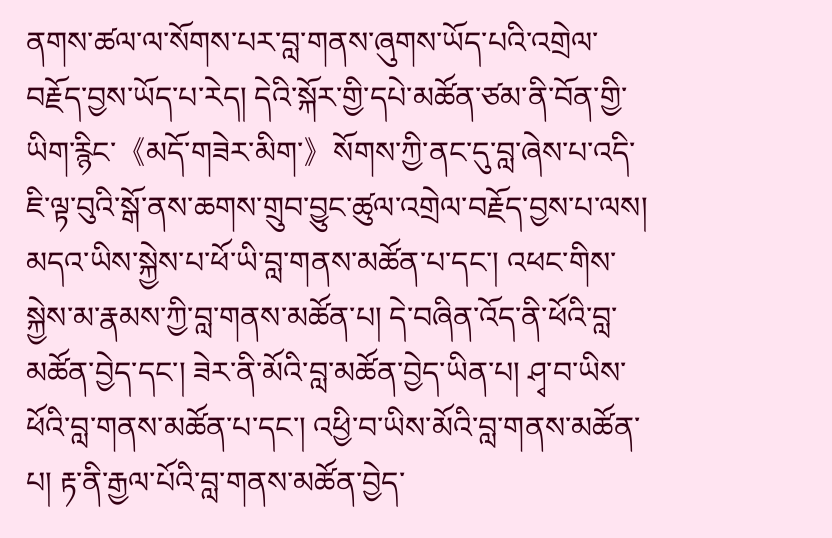ནགས་ཚལ་ལ་སོགས་པར་བླ་གནས་ཞུགས་ཡོད་པའི་འགྲེལ་བརྗོད་བྱས་ཡོད་པ་རེད། དེའི་སྐོར་གྱི་དཔེ་མཚོན་ཙམ་ནི་བོན་གྱི་ཡིག་རྙིང་《མདོ་གཟེར་མིག་》སོགས་ཀྱི་ནང་དུ་བླ་ཞེས་པ་འདི་ཇི་ལྟ་བུའི་སྒོ་ནས་ཆགས་གྲུབ་བྱུང་ཚུལ་འགྲེལ་བརྗོད་བྱས་པ་ལས། མདའ་ཡིས་སྐྱེས་པ་ཕོ་ཡི་བླ་གནས་མཚོན་པ་དང་། འཕང་གིས་སྐྱེས་མ་རྣམས་ཀྱི་བླ་གནས་མཚོན་པ། དེ་བཞིན་འོད་ནི་ཕོའི་བླ་མཚོན་བྱེད་དང་། ཟེར་ནི་མོའི་བླ་མཚོན་བྱེད་ཡིན་པ། ཤྭ་བ་ཡིས་ཕོའི་བླ་གནས་མཚོན་པ་དང་། འཕྱི་བ་ཡིས་མོའི་བླ་གནས་མཚོན་པ། རྟ་ནི་རྒྱལ་པོའི་བླ་གནས་མཚོན་བྱེད་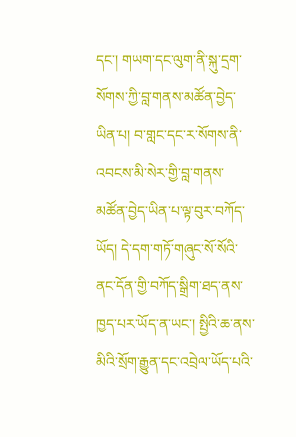དང་། གཡག་དང་ལུག་ནི་སྐུ་དྲག་སོགས་ཀྱི་བླ་གནས་མཚོན་བྱེད་ཡིན་པ། བ་གླང་དང་ར་སོགས་ནི་འབངས་མི་སེར་གྱི་བླ་གནས་མཚོན་བྱེད་ཡིན་པ་ལྟ་བུར་བཀོད་ཡོད། དེ་དག་གཏོ་གཞུང་སོ་སོའི་ནང་དོན་གྱི་བཀོད་སྒྲིག་ཐད་ནས་ཁྱད་པར་ཡོད་ན་ཡང་། སྤྱིའི་ཆ་ནས་མིའི་སྲོག་རྒྱུན་དང་འབྲེལ་ཡོད་པའི་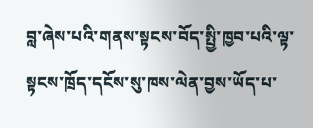བླ་ཞེས་པའི་གནས་སྟངས་བོད་སྤྱི་ཁྱབ་པའི་ལྟ་སྟངས་ཁྲོད་དངོས་སུ་ཁས་ལེན་བྱས་ཡོད་པ་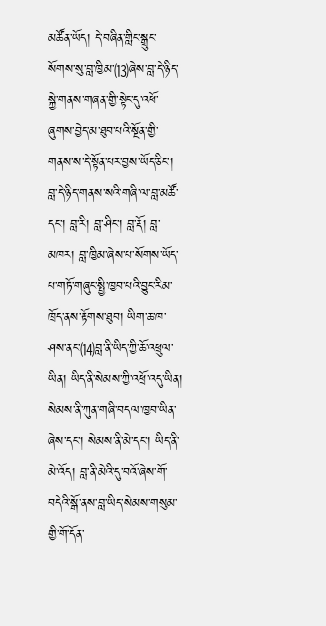མཚོན་ཡོད། དེ་བཞིན་གླིང་སྒྲུང་སོགས་སུ་བླ་ཁྱིམ་⒀ཞེས་བླ་དེ་ཉིད་སྐྱེ་གནས་གཞན་གྱི་སྟེང་དུ་འཕོ་ཞུགས་བྱེད་མ་ཐུབ་པའི་སྔོན་གྱི་གནས་ས་དེ་སྟོན་པར་བྱས་ཡོད་ཅིང་། བླ་དེ་ཉིད་གནས་སའི་གཞི་ལ་བླ་མཚོ་དང་། བླ་རི། བླ་ཤིང་། བླ་རྡོ། བླ་མཁར། བླ་ཁྱིམ་ཞེས་པ་སོགས་ཡོད་པ་གཏོ་གཞུང་སྤྱི་ཁྱབ་པའི་བྱུང་རིམ་ཁྲོད་ནས་རྟོགས་ཐུབ། ཡིག་ཆ་ཁ་ཤས་ནང་⒁བླ་ནི་ཡིད་ཀྱི་ཆོ་འཕྲུལ་ཡིན། ཡིད་ནི་སེམས་ཀྱི་འཕྲོ་འདུ་ཡིན། སེམས་ནི་ཀུན་གཞི་བདལ་ཁྱབ་ཡིན་ཞེས་དང་། སེམས་ནི་མེ་དང་། ཡིད་ནི་མེ་འོད། བླ་ནི་མེའི་དུ་བའོ་ཞེས་གོ་བདེའི་སྒོ་ནས་བླ་ཡིད་སེམས་གསུམ་གྱི་གོ་དོན་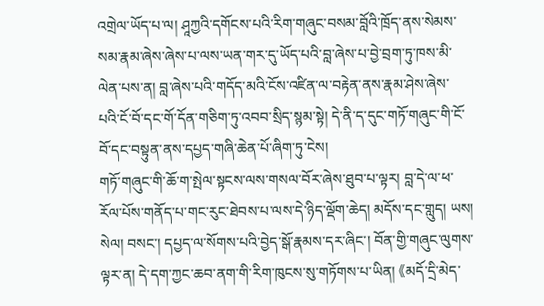འགྲེལ་ཡོད་པ་ལ། ཤཱཀྱའི་དགོངས་པའི་རིག་གཞུང་བསམ་བློའི་ཁྲོད་ནས་སེམས་སམ་རྣམ་ཞེས་ཞེས་པ་ལས་ཡན་གར་དུ་ཡོད་པའི་བླ་ཞེས་པ་བྱེ་བྲག་ཏུ་ཁས་མི་ལེན་པས་ན། བླ་ཞེས་པའི་གདོད་མའི་ངོས་འཛིན་ལ་བརྟེན་ནས་རྣམ་ཤེས་ཞེས་པའི་ངོ་བོ་དང་གོ་དོན་གཅིག་ཏུ་འབབ་སྲིད་སྙམ་སྟེ། དེ་ནི་ད་དུང་གཏོ་གཞུང་གི་ངོ་བོ་དང་བསྟུན་ནས་དཔྱད་གཞི་ཆེན་པོ་ཞིག་ཏུ་ངེས།
གཏོ་གཞུང་གི་ཆོ་ག་སྤེལ་སྟངས་ལས་གསལ་བོར་ཞེས་ཐུབ་པ་ལྟར། བླ་དེ་ལ་ཕ་རོལ་པོས་གནོད་པ་གང་རུང་ཐེབས་པ་ལས་དེ་ཉིད་ལྡོག་ཆེད། མདོས་དང་གླུད། ཡས། སེལ། བསང་། དཔྱད་ལ་སོགས་པའི་བྱེད་སྒོ་རྣམས་དར་ཞིང་། བོན་གྱི་གཞུང་ལུགས་ལྟར་ན། དེ་དག་ཀྱང་ཆབ་ནག་གི་རིག་ཁུངས་སུ་གཏོགས་པ་ཡིན། 《མདོ་དྲི་མེད་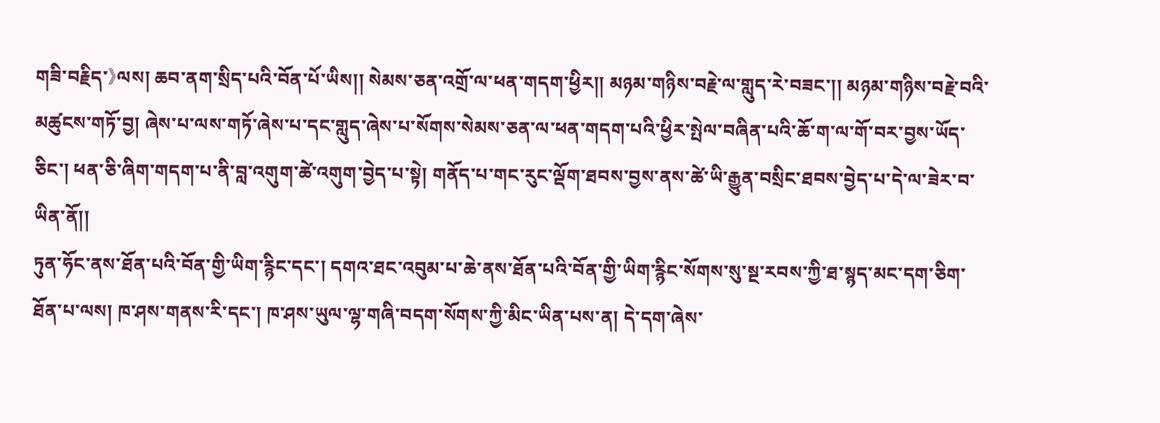གཟི་བརྗིད་》ལས། ཆབ་ནག་སྲིད་པའི་བོན་པོ་ཡིས།། སེམས་ཅན་འགྲོ་ལ་ཕན་གདག་ཕྱིར།། མཉམ་གཉིས་བརྗེ་ལ་གླུད་རེ་བཟང་།། མཉམ་གཉིས་བརྗེ་བའི་མཚུངས་གཏོ་བྱ། ཞེས་པ་ལས་གཏོ་ཞེས་པ་དང་གླུད་ཞེས་པ་སོགས་སེམས་ཅན་ལ་ཕན་གདག་པའི་ཕྱིར་སྤེལ་བཞིན་པའི་ཆོ་ག་ལ་གོ་བར་བྱས་ཡོད་ཅིང་། ཕན་ཅི་ཞིག་གདག་པ་ནི་བླ་འགུག་ཚེ་འགུག་བྱེད་པ་སྟེ། གནོད་པ་གང་རུང་ལྡོག་ཐབས་བྱས་ནས་ཚེ་ཡི་རྒྱུན་བསྲིང་ཐབས་བྱེད་པ་དེ་ལ་ཟེར་བ་ཡིན་ནོ།།
ཏུན་ཧོང་ནས་ཐོན་པའི་བོན་གྱི་ཡིག་རྙིང་དང་། དགའ་ཐང་འབུམ་པ་ཆེ་ནས་ཐོན་པའི་བོན་གྱི་ཡིག་རྙིང་སོགས་སུ་སྔ་རབས་ཀྱི་ཐ་སྙད་མང་དག་ཅིག་ཐོན་པ་ལས། ཁ་ཤས་གནས་རི་དང་། ཁ་ཤས་ཡུལ་ལྷ་གཞི་བདག་སོགས་ཀྱི་མིང་ཡིན་པས་ན། དེ་དག་ཞེས་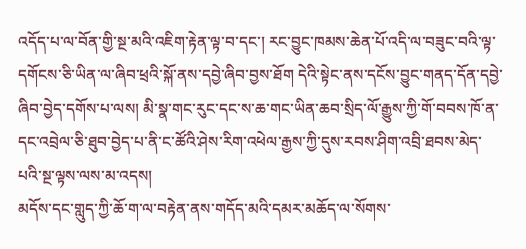འདོད་པ་ལ་བོན་གྱི་སྔ་མའི་འཇིག་རྟེན་ལྟ་བ་དང་། རང་བྱུང་ཁམས་ཆེན་པོ་འདི་ལ་བཟུང་བའི་ལྟ་དགོངས་ཅི་ཡིན་ལ་ཞིབ་ཕྲའི་སྐོ་ནས་དབྱེ་ཞིབ་བྱས་ཐོག དེའི་སྟེང་ནས་དངོས་བྱུང་གནད་དོན་དབྱེ་ཞིབ་བྱེད་དགོས་པ་ལས། མི་སྣ་གང་རུང་དང་ས་ཆ་གང་ཡིན་ཆབ་སྲིད་ལོ་རྒྱུས་ཀྱི་གོ་བབས་ཁོ་ན་དང་འབྲེལ་ཅི་ཐུབ་བྱེད་པ་ནི་ང་ཚོའི་ཤེས་རིག་འཕེལ་རྒྱས་ཀྱི་དུས་རབས་ཤིག་འབྲི་ཐབས་མེད་པའི་སྔ་ལྟས་ལས་མ་འདས།
མདོས་དང་གླུད་ཀྱི་ཆོ་ག་ལ་བརྟེན་ནས་གདོད་མའི་དམར་མཆོད་ལ་སོགས་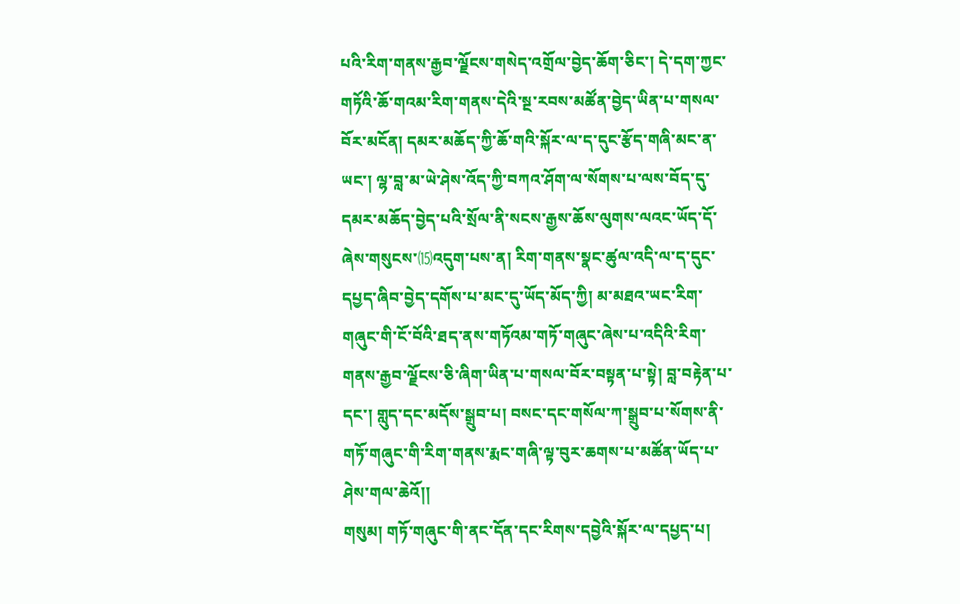པའི་རིག་གནས་རྒྱབ་ལྗོངས་གསེད་འགྲོལ་བྱེད་ཆོག་ཅིང་། དེ་དག་ཀྱང་གཏོའི་ཆོ་གའམ་རིག་གནས་དེའི་སྔ་རབས་མཚོན་བྱེད་ཡིན་པ་གསལ་བོར་མངོན། དམར་མཆོད་ཀྱི་ཆོ་གའི་སྐོར་ལ་ད་དུང་རྩོད་གཞི་མང་ན་ཡང་། ལྷ་བླ་མ་ཡེ་ཤེས་འོད་ཀྱི་བཀའ་ཤོག་ལ་སོགས་པ་ལས་བོད་དུ་དམར་མཆོད་བྱེད་པའི་སྲོལ་ནི་སངས་རྒྱས་ཆོས་ལུགས་ལའང་ཡོད་དོ་ཞེས་གསུངས་⒂འདུག་པས་ན། རིག་གནས་སྣང་ཚུལ་འདི་ལ་ད་དུང་དཔྱད་ཞིབ་བྱེད་དགོས་པ་མང་དུ་ཡོད་མོད་ཀྱི། མ་མཐའ་ཡང་རིག་གཞུང་གི་ངོ་བོའི་ཐད་ནས་གཏོའམ་གཏོ་གཞུང་ཞེས་པ་འདིའི་རིག་གནས་རྒྱབ་ལྗོངས་ཅི་ཞིག་ཡིན་པ་གསལ་བོར་བསྟན་པ་སྟེ། བླ་བརྟེན་པ་དང་། གླུད་དང་མདོས་སྒྲུབ་པ། བསང་དང་གསོལ་ཀ་སྒྲུབ་པ་སོགས་ནི་གཏོ་གཞུང་གི་རིག་གནས་རྨང་གཞི་ལྟ་བུར་ཆགས་པ་མཚོན་ཡོད་པ་ཤེས་གལ་ཆེའོ།།
གསུམ། གཏོ་གཞུང་གི་ནང་དོན་དང་རིགས་དབྱེའི་སྐོར་ལ་དཔྱད་པ།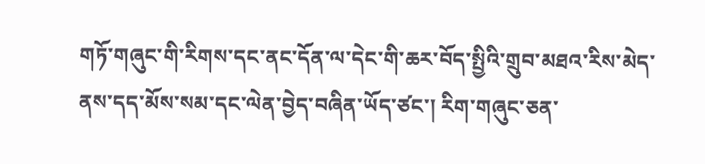གཏོ་གཞུང་གི་རིགས་དང་ནང་དོན་ལ་དེང་གི་ཆར་བོད་སྤྱིའི་གྲུབ་མཐའ་རིས་མེད་ནས་དད་མོས་སམ་དང་ལེན་བྱེད་བཞིན་ཡོད་ཙང་། རིག་གཞུང་ཅན་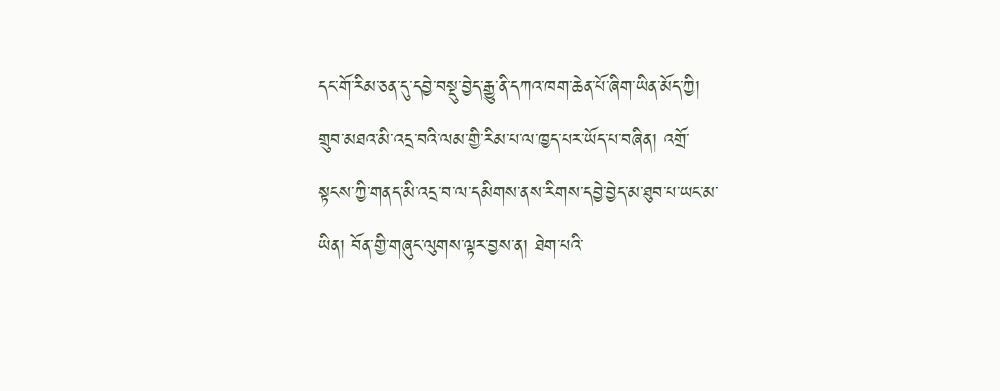དང་གོ་རིམ་ཅན་དུ་དབྱེ་བསྡུ་བྱེད་རྒྱུ་ནི་དཀའ་ཁག་ཆེན་པོ་ཞིག་ཡིན་མོད་ཀྱི། གྲུབ་མཐའ་མི་འདྲ་བའི་ལམ་གྱི་རིམ་པ་ལ་ཁྱད་པར་ཡོད་པ་བཞིན། འགྲོ་སྟངས་ཀྱི་གནད་མི་འདྲ་བ་ལ་དམིགས་ནས་རིགས་དབྱེ་བྱེད་མ་ཐུབ་པ་ཡང་མ་ཡིན། བོན་གྱི་གཞུང་ལུགས་ལྟར་བྱས་ན། ཐེག་པའི་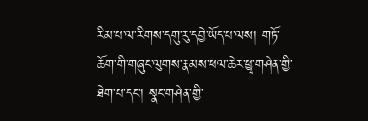རིམ་པ་ལ་རིགས་དགུ་རུ་དབྱེ་ཡོད་པ་ལས། གཏོ་ཆོག་གི་གཞུང་ལུགས་རྣམས་ཕལ་ཆེར་ཕྱྭ་གཤེན་གྱི་ཐེག་པ་དང་། སྣང་གཤེན་གྱི་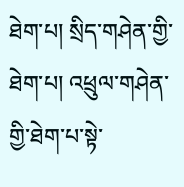ཐེག་པ། སྲིད་གཤེན་གྱི་ཐེག་པ། འཕྲུལ་གཤེན་གྱི་ཐེག་པ་སྟེ་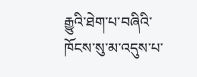རྒྱུའི་ཐེག་པ་བཞིའི་ཁོངས་སུ་མ་འདུས་པ་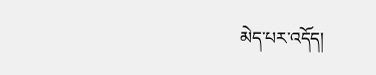མེད་པར་འདོད།